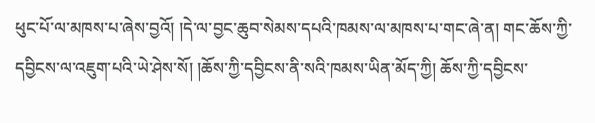ཕུང་པོ་ལ་མཁས་པ་ཞེས་བྱའོ། །དེ་ལ་བྱང་ཆུབ་སེམས་དཔའི་ཁམས་ལ་མཁས་པ་གང་ཞེ་ན། གང་ཆོས་ཀྱི་དབྱིངས་ལ་འཇུག་པའི་ཡེ་ཤེས་སོ། །ཆོས་ཀྱི་དབྱིངས་ནི་སའི་ཁམས་ཡིན་མོད་ཀྱི། ཆོས་ཀྱི་དབྱིངས་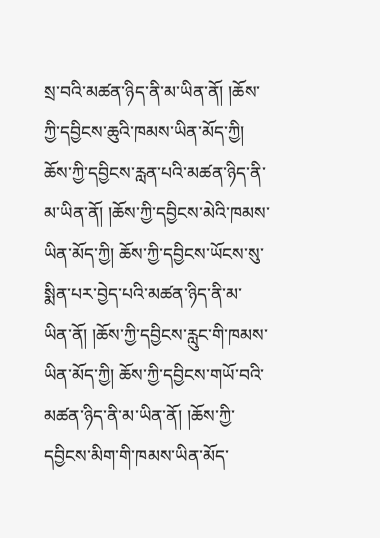སྲ་བའི་མཚན་ཉིད་ནི་མ་ཡིན་ནོ། །ཆོས་ཀྱི་དབྱིངས་ཆུའི་ཁམས་ཡིན་མོད་ཀྱི། ཆོས་ཀྱི་དབྱིངས་རླན་པའི་མཚན་ཉིད་ནི་མ་ཡིན་ནོ། །ཆོས་ཀྱི་དབྱིངས་མེའི་ཁམས་ཡིན་མོད་ཀྱི། ཆོས་ཀྱི་དབྱིངས་ཡོངས་སུ་སྨིན་པར་བྱེད་པའི་མཚན་ཉིད་ནི་མ་ཡིན་ནོ། །ཆོས་ཀྱི་དབྱིངས་རླུང་གི་ཁམས་ཡིན་མོད་ཀྱི། ཆོས་ཀྱི་དབྱིངས་གཡོ་བའི་མཚན་ཉིད་ནི་མ་ཡིན་ནོ། །ཆོས་ཀྱི་དབྱིངས་མིག་གི་ཁམས་ཡིན་མོད་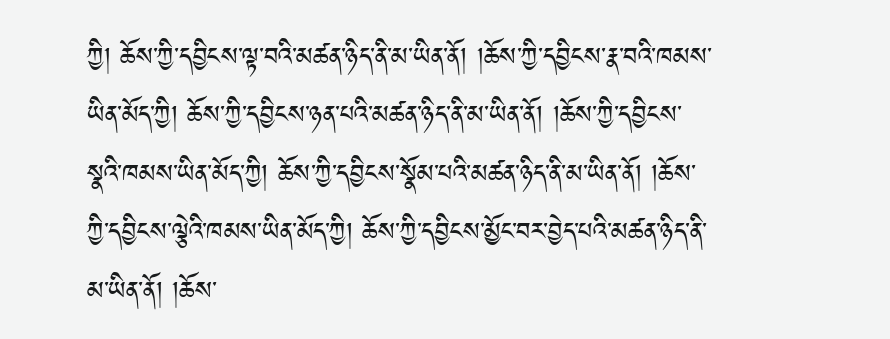ཀྱི། ཆོས་ཀྱི་དབྱིངས་ལྟ་བའི་མཚན་ཉིད་ནི་མ་ཡིན་ནོ། །ཆོས་ཀྱི་དབྱིངས་རྣ་བའི་ཁམས་ཡིན་མོད་ཀྱི། ཆོས་ཀྱི་དབྱིངས་ཉན་པའི་མཚན་ཉིད་ནི་མ་ཡིན་ནོ། །ཆོས་ཀྱི་དབྱིངས་སྣའི་ཁམས་ཡིན་མོད་ཀྱི། ཆོས་ཀྱི་དབྱིངས་སྣོམ་པའི་མཚན་ཉིད་ནི་མ་ཡིན་ནོ། །ཆོས་ཀྱི་དབྱིངས་ལྕེའི་ཁམས་ཡིན་མོད་ཀྱི། ཆོས་ཀྱི་དབྱིངས་མྱོང་བར་བྱེད་པའི་མཚན་ཉིད་ནི་མ་ཡིན་ནོ། །ཆོས་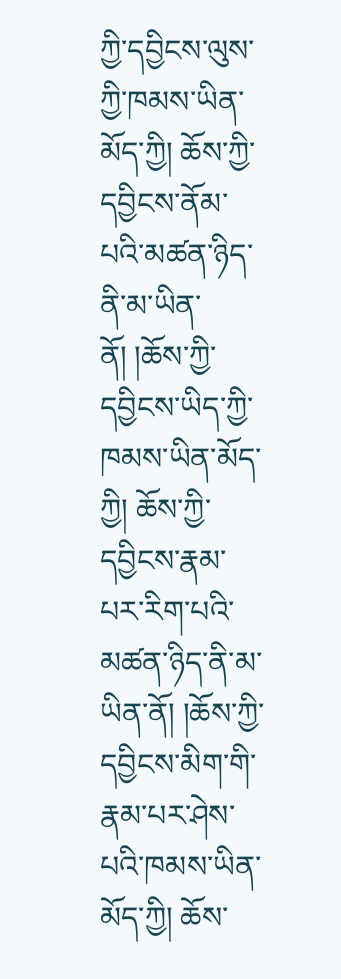ཀྱི་དབྱིངས་ལུས་ཀྱི་ཁམས་ཡིན་མོད་ཀྱི། ཆོས་ཀྱི་དབྱིངས་ནོམ་པའི་མཚན་ཉིད་ནི་མ་ཡིན་ནོ། །ཆོས་ཀྱི་དབྱིངས་ཡིད་ཀྱི་ཁམས་ཡིན་མོད་ཀྱི། ཆོས་ཀྱི་དབྱིངས་རྣམ་པར་རིག་པའི་མཚན་ཉིད་ནི་མ་ཡིན་ནོ། །ཆོས་ཀྱི་དབྱིངས་མིག་གི་རྣམ་པར་ཤེས་པའི་ཁམས་ཡིན་མོད་ཀྱི། ཆོས་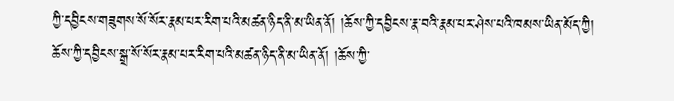ཀྱི་དབྱིངས་གཟུགས་སོ་སོར་རྣམ་པར་རིག་པའི་མཚན་ཉིད་ནི་མ་ཡིན་ནོ། །ཆོས་ཀྱི་དབྱིངས་རྣ་བའི་རྣམ་པར་ཤེས་པའི་ཁམས་ཡིན་མོད་ཀྱི། ཆོས་ཀྱི་དབྱིངས་སྒྲ་སོ་སོར་རྣམ་པར་རིག་པའི་མཚན་ཉིད་ནི་མ་ཡིན་ནོ། །ཆོས་ཀྱི་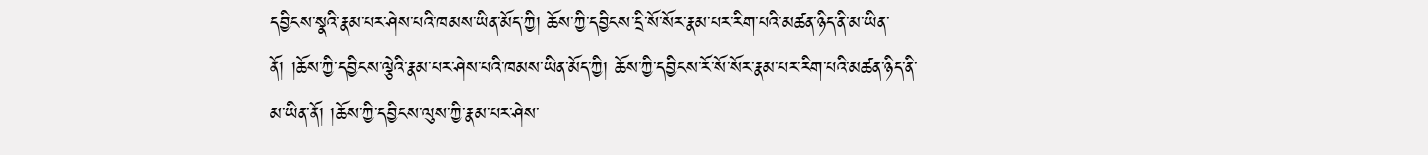དབྱིངས་སྣའི་རྣམ་པར་ཤེས་པའི་ཁམས་ཡིན་མོད་ཀྱི། ཆོས་ཀྱི་དབྱིངས་དྲི་སོ་སོར་རྣམ་པར་རིག་པའི་མཚན་ཉིད་ནི་མ་ཡིན་ནོ། །ཆོས་ཀྱི་དབྱིངས་ལྕེའི་རྣམ་པར་ཤེས་པའི་ཁམས་ཡིན་མོད་ཀྱི། ཆོས་ཀྱི་དབྱིངས་རོ་སོ་སོར་རྣམ་པར་རིག་པའི་མཚན་ཉིད་ནི་མ་ཡིན་ནོ། །ཆོས་ཀྱི་དབྱིངས་ལུས་ཀྱི་རྣམ་པར་ཤེས་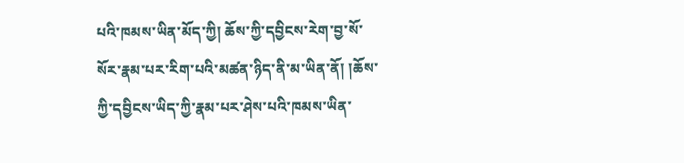པའི་ཁམས་ཡིན་མོད་ཀྱི། ཆོས་ཀྱི་དབྱིངས་རེག་བྱ་སོ་སོར་རྣམ་པར་རིག་པའི་མཚན་ཉིད་ནི་མ་ཡིན་ནོ། །ཆོས་ཀྱི་དབྱིངས་ཡིད་ཀྱི་རྣམ་པར་ཤེས་པའི་ཁམས་ཡིན་